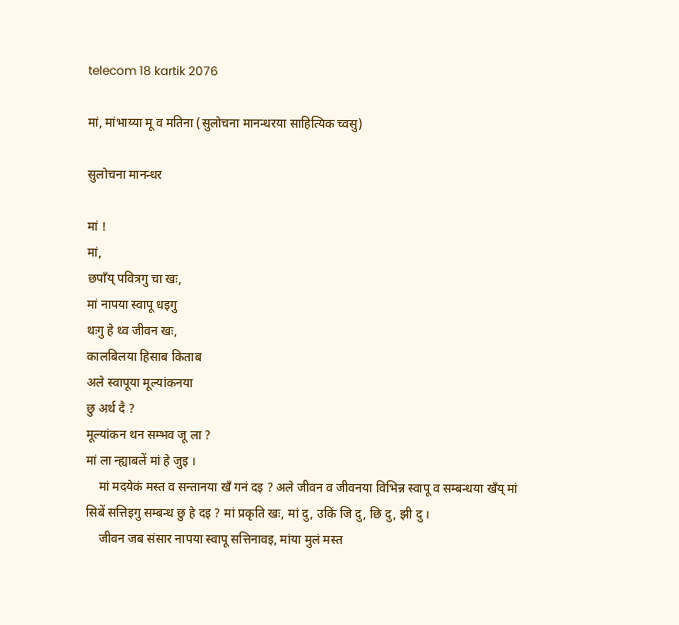telecom 18 kartik 2076

मां, मांभाय्या मू व मतिना (सुलोचना मानन्धरया साहित्यिक च्वसु)

सुलोचना मानन्धर

मां !
मां,
छपाँय् पवित्रगु चा खः,
मां नापया स्वापू धइगु
थःगु हे थ्व जीवन खः,
कालबिलया हिसाब किताब
अले स्वापूया मूल्यांकनया
छु अर्थ दै ?
मूल्यांकन थन सम्भव जू ला ?
मां ला न्ह्याबलें मां हे जुइ ।
    मां मदयेकं मस्त व सन्तानया खँ गनं दइ ? अले जीवन व जीवनया विभिन्न स्वापू व सम्बन्धया खँय् मां सिबें सत्तिइगु सम्बन्ध छु हे दइ ? मां प्रकृति खः, मां दु, उकिं जि दु, छि दु, झी दु ।
    जीवन जब संसार नापया स्वापू सत्तिनावइ, मांया मुलं मस्त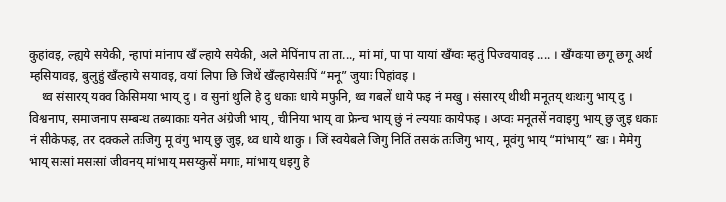कुहांवइ, ल्ह्यये सयेकी, न्हापां मांनाप खँ ल्हाये सयेकी, अले मेपिंनाप ता ता..., मां मां, पा पा यायां खँग्वः म्हतुं पिज्वयावइ .... । खँग्वःया छगू छगू अर्थ म्हसियावइ, बुलुहुं खँल्हाये सयावइ, वयां लिपा छि जिथें खँल्हायेसःपिं “मनू” जुयाः पिहांवइ ।
    थ्व संसारय् यक्व किसिमया भाय् दु । व सुनां थुलि हे दु धकाः धाये मफुनि, थ्व गबलें धाये फइ नं मखु । संसारय् थीथी मनूतय् थःथःगु भाय् दु । विश्वनाप, समाजनाप सम्बन्ध तब्याकाः यनेत अंग्रेजी भाय्, चीनिया भाय् वा फ्रेन्च भाय् छुं नं ल्ययाः कायेफइ । अप्वः मनूतसें नवाइगु भाय् छु जुइ धकाः नं सीकेफइ, तर दक्कले तःजिगु मू वंगु भाय् छु जुइ, थ्व धाये थाकु । जिं स्वयेबले जिगु नितिं तसकं तःजिगु भाय्, मूवंगु भाय् “मांभाय्” खः । मेमेगु भाय् सःसां मसःसां जीवनय् मांभाय् मसय्कुसें मगाः, मांभाय् धइगु हे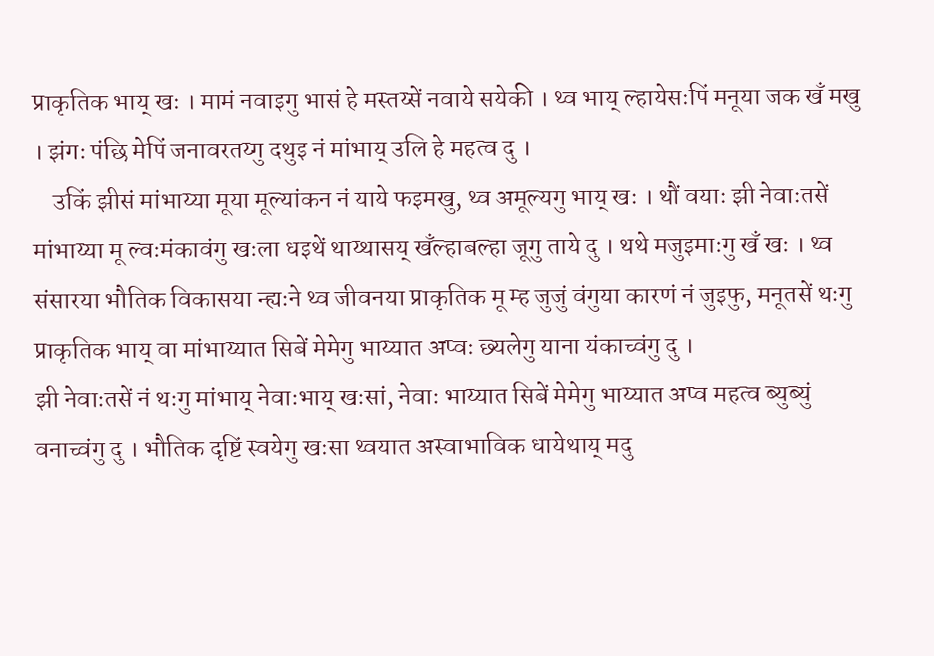प्राकृतिक भाय् खः । मामं नवाइगु भासं हे मस्तय्सें नवाये सयेकी । थ्व भाय् ल्हायेसःपिं मनूया जक खँ मखु । झंगः पंछि मेपिं जनावरतय्गु दथुइ नं मांभाय् उलि हे महत्व दु ।
    उकिं झीसं मांभाय्या मूया मूल्यांकन नं याये फइमखु, थ्व अमूल्यगु भाय् खः । थौं वयाः झी नेवाःतसें मांभाय्या मू ल्वःमंकावंगु खःला धइथें थाय्थासय् खँल्हाबल्हा जूगु ताये दु । थथे मजुइमाःगु खँ खः । थ्व संसारया भौतिक विकासया न्ह्यःने थ्व जीवनया प्राकृतिक मू म्ह जुजुं वंगुया कारणं नं जुइफु, मनूतसें थःगु प्राकृतिक भाय् वा मांभाय्यात सिबें मेमेगु भाय्यात अप्वः छ्यलेगु याना यंकाच्वंगु दु ।
झी नेवाःतसें नं थःगु मांभाय् नेवाःभाय् खःसां, नेवाः भाय्यात सिबें मेमेगु भाय्यात अप्व महत्व ब्युब्युं वनाच्वंगु दु । भौतिक दृष्टिं स्वयेगु खःसा थ्वयात अस्वाभाविक धायेथाय् मदु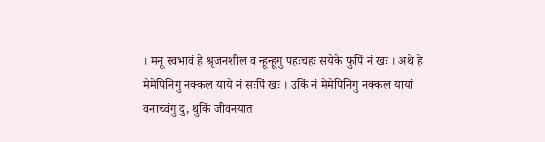। मनू स्वभावं हे श्रृजनशील व न्हून्हूगु पहःचहः सयेके फुपिं नं खः । अथे हे मेमेपिनिगु नक्कल याये नं सःपिं खः । उकिं नं मेमेपिनिगु नक्कल यायां वनाच्वंगु दु, थुकिं जीवनयात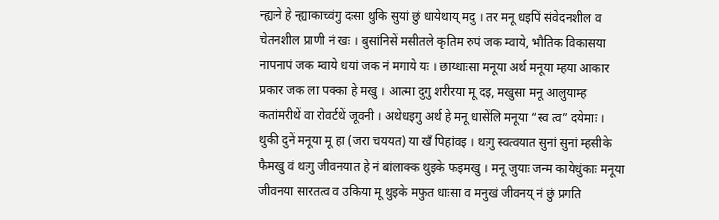न्ह्यःने हे न्ह्याकाच्वंगु दःसा थुकि सुयां छुं धायेथाय् मदु । तर मनू धइपिं संवेदनशील व चेतनशील प्राणी नं खः । बुसांनिसें मसीतले कृतिम रुपं जक म्वाये, भौतिक विकासया नापनापं जक म्वाये धयां जक नं मगाये यः । छाय्धाःसा मनूया अर्थ मनूया म्हया आकार प्रकार जक ला पक्का हे मखु । आत्मा दुगु शरीरया मू दइ, मखुसा मनू आलुयाम्ह कतांमरीथें वा रोवर्टथें जूवनी । अथेधइगु अर्थ हे मनू धासेंलि मनूया “स्व त्व” दयेमाः । थुकी दुनें मनूया मू हा (जरा चययत) या खँ पिहांवइ । थःगु स्वत्वयात सुनां सुनां म्हसीके फैमखु वं थःगु जीवनयात हे नं बांलाक्क थुइके फइमखु । मनू जुयाः जन्म कायेधुंकाः मनूया जीवनया सारतत्व व उकिया मू थुइके मफुत धाःसा व मनुखं जीवनय् नं छुं प्रगति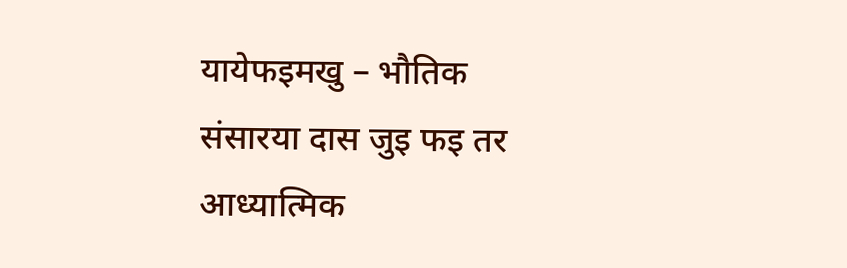यायेफइमखु – भौतिक संसारया दास जुइ फइ तर आध्यात्मिक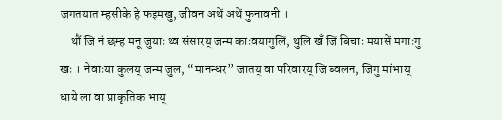जगतयात म्हसीके हे फइमखु, जीवन अथें अथें फुनावनी ।
    थौं जि नं छम्ह मनू जुयाः थ्व संसारय् जन्म काःवयागुलिं, थुलि खँ जिं बिचाः मयासें मगाःगु खः । नेवाःया कुलय् जन्म जुल, “मानन्धर” जातय् वा परिवारय् जि ब्वलन, जिगु मांभाय् धाये ला वा प्राकृतिक भाय्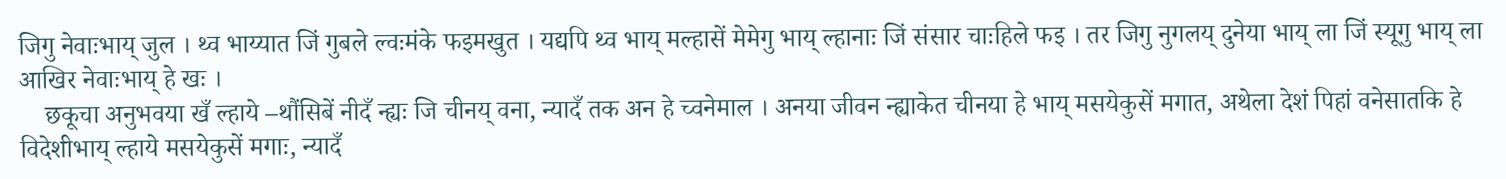जिगु नेवाःभाय् जुल । थ्व भाय्यात जिं गुबले ल्वःमंके फइमखुत । यद्यपि थ्व भाय् मल्हासें मेमेगु भाय् ल्हानाः जिं संसार चाःहिले फइ । तर जिगु नुगलय् दुनेया भाय् ला जिं स्यूगु भाय् ला आखिर नेवाःभाय् हे खः ।
    छकूचा अनुभवया खँ ल्हाये –थौंसिबें नीदँ न्ह्यः जि चीनय् वना, न्यादँ तक अन हे च्वनेमाल । अनया जीवन न्ह्याकेत चीनया हे भाय् मसयेकुसें मगात, अथेला देशं पिहां वनेसातकि हे विदेशीभाय् ल्हाये मसयेकुसें मगाः, न्यादँ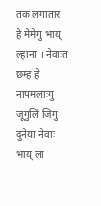तक लगातार हे मेमेगु भाय् ल्हाना । नेवाःत छम्ह हे नापमलाःगु जूगुलिं जिगु दुनेया नेवाः भाय् ला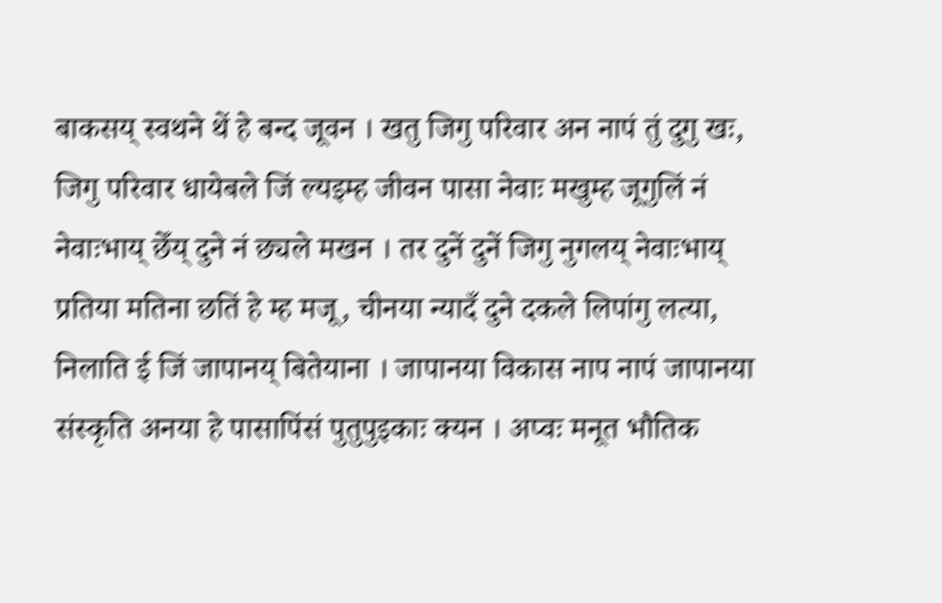बाकसय् स्वथने थें हे बन्द जूवन । खतु जिगु परिवार अन नापं तुं दुगु खः, जिगु परिवार धायेबले जिं ल्यइम्ह जीवन पासा नेवाः मखुम्ह जूगुलिं नं नेवाःभाय् छेँय् दुने नं छ्यले मखन । तर दुनें दुनें जिगु नुगलय् नेवाःभाय् प्रतिया मतिना छतिं हे म्ह मजू, चीनया न्यादँ दुने दकले लिपांगु लत्या, निलाति ई जिं जापानय् बितेयाना । जापानया विकास नाप नापं जापानया संस्कृति अनया हे पासापिंसं पुतुपुइकाः क्यन । अप्वः मनूत भौतिक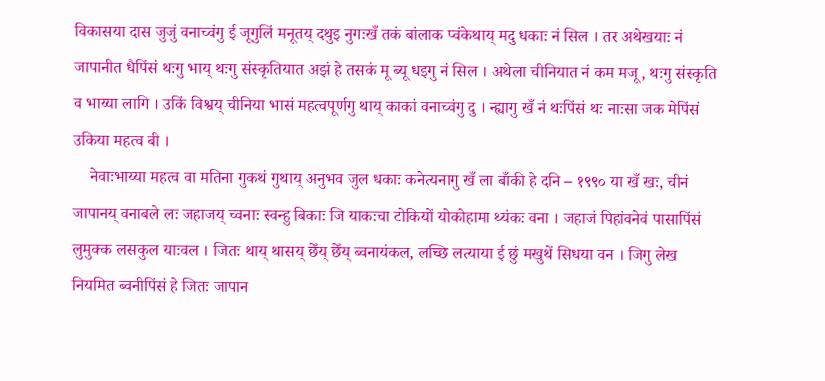विकासया दास जुजुं वनाच्वंगु ई जूगुलिं मनूतय् दथुइ नुगःखँ तकं बांलाक प्वंकेथाय् मदु धकाः नं सिल । तर अथेखयाः नं जापानीत धैपिंसं थःगु भाय् थःगु संस्कृतियात अझं हे तसकं मू ब्यू धइगु नं सिल । अथेला चीनियात नं कम मजू, थःगु संस्कृति व भाय्या लागि । उकिं विश्वय् चीनिया भासं महत्वपूर्णगु थाय् काकां वनाच्वंगु दु । न्ह्यागु खँ नं थःपिंसं थः नाःसा जक मेपिंसं उकिया महत्व बी ।
    नेवाःभाय्या महत्व वा मतिना गुकथं गुथाय् अनुभव जुल धकाः कनेत्यनागु खँ ला बाँकी हे दनि – १९९० या खँ खः, चीनं जापानय् वनाबले लः जहाजय् च्वनाः स्वन्हु बिकाः जि याकःचा टोकियों योकोहामा थ्यंकः वना । जहाजं पिहांवनेवं पासापिंसं लुमुक्क लसकुल याःवल । जितः थाय् थासय् छेँय् छेँय् ब्वनायंकल, लच्छि लत्याया ई छुं मखुथें सिधया वन । जिगु लेख नियमित ब्वनीपिंसं हे जितः जापान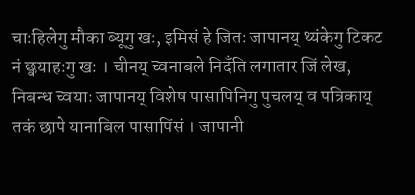चाःहिलेगु मौका ब्यूगु खः, इमिसं हे जितः जापानय् थ्यंकेगु टिकट नं छ्वयाहःगु खः । चीनय् च्वनाबले निदँति लगातार जिं लेख, निबन्ध च्वयाः जापानय् विशेष पासापिनिगु पुचलय् व पत्रिकाय् तकं छापे यानाबिल पासापिंसं । जापानी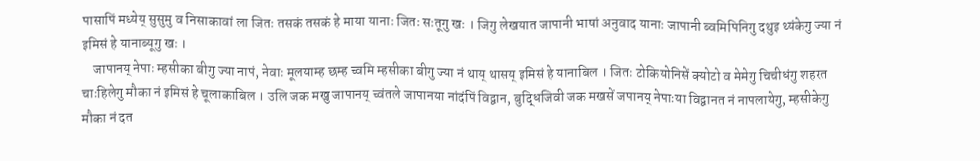पासापिं मध्येय् सुसुमु व निसाकावां ला जितः तसकं तसकं हे माया यानाः जितः सःतूगु खः । जिगु लेखयात जापानी भाषां अनुवाद यानाः जापानी ब्वमिपिनिगु दथुइ थ्यंकेगु ज्या नं इमिसं हे यानाब्यूगु खः ।
    जापानय् नेपाः म्हसीका बीगु ज्या नापं, नेवाः मूलयाम्ह छम्ह च्वमि म्हसीका बीगु ज्या नं थाय् थासय् इमिसं हे यानाबिल । जितः टोकियोनिसें क्योटो व मेमेगु चिचीधंगु शहरत चाःहिलेगु मौका नं इमिसं हे चूलाकाबिल । उलि जक मखु जापानय् च्वंतले जापानया नांदंपिं विद्वान, बुद्धिजिवी जक मखसें जपानय् नेपाःया विद्वानत नं नापलायेगु, म्हसीकेगु मौका नं दत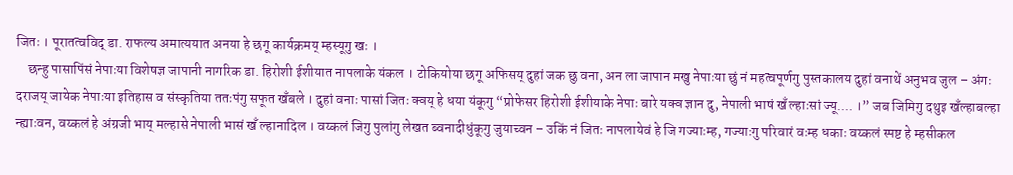जितः । पूरातत्वविद् डा. राफल्य अमात्ययात अनया हे छगू कार्यक्रमय् म्हस्यूगु खः ।
    छन्हु पासापिंसं नेपाःया विशेषज्ञ जापानी नागरिक डा. हिरोशी ईशीयात नापलाके यंकल । टोकियोया छगू अफिसय् दुहां जक छु वना, अन ला जापान मखु नेपाःया छुं नं महत्वपूर्णगु पुस्तकालय दुहां वनाथें अनुभव जुल – अंगः दराजय् जायेक नेपाःया इतिहास व संस्कृतिया ततःपंगु सफूत खँबले । दुहां वनाः पासां जितः क्वय् हे धया यंकूगु “प्रोफेसर हिरोशी ईशीयाके नेपाः बारे यक्व ज्ञान दु, नेपाली भाषं खँ ल्हाःसां ज्यू.... ।” जब जिमिगु दथुइ खँल्हाबल्हा न्ह्याःवन, वय्कलं हे अंग्रजी भाय् मल्हासे नेपाली भासं खँ ल्हानादिल । वय्कलं जिगु पुलांगु लेखत ब्वनादीधुंकूगु जुयाच्वन – उकिं नं जितः नापलायेवं हे जि गज्याःम्ह, गज्याःगु परिवारं वःम्ह धकाः वय्कलं स्पष्ट हे म्हसीकल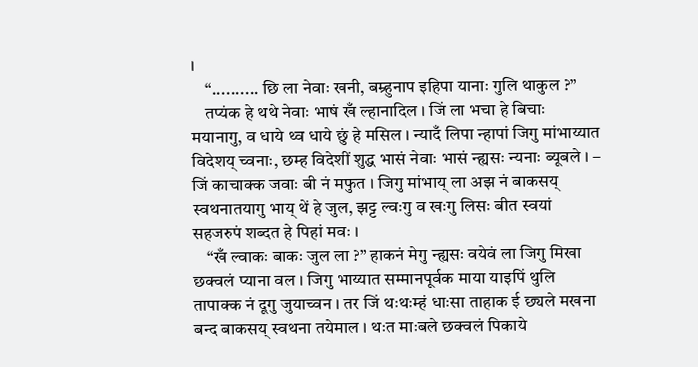।
    “.......... छि ला नेवाः खनी, बम्र्हुनाप इहिपा यानाः गुलि थाकुल ?”
    तप्यंक हे थथे नेवाः भाषं खँ ल्हानादिल । जिं ला भचा हे बिचाः मयानागु, व धाये थ्व धाये छुं हे मसिल । न्यादँ लिपा न्हापां जिगु मांभाय्यात विदेशय् च्वनाः, छम्ह विदेशीं शुद्ध भासं नेवाः भासं न्ह्यसः न्यनाः ब्यूबले । – जिं काचाक्क जवाः बी नं मफुत । जिगु मांभाय् ला अझ नं बाकसय् स्वथनातयागु भाय् थें हे जुल, झट्ट ल्वःगु व खःगु लिसः बीत स्वयां सहजरुपं शब्दत हे पिहां मवः ।
    “खँ ल्वाकः बाकः जुल ला ?” हाकनं मेगु न्ह्यसः वयेवं ला जिगु मिखा छक्वलं प्याना वल । जिगु भाय्यात सम्मानपूर्वक माया याइपिं थुलि तापाक्क नं दूगु जुयाच्वन । तर जिं थःथःम्हं धाःसा ताहाक ई छ्यले मखना बन्द बाकसय् स्वथना तयेमाल । थःत माःबले छक्वलं पिकाये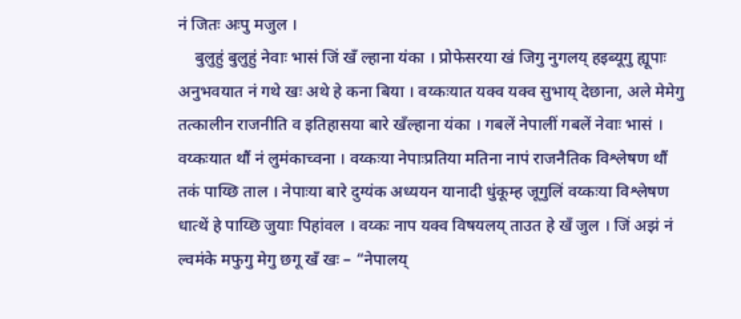नं जितः अःपु मजुल ।
    बुलुहुं बुलुहुं नेवाः भासं जिं खँ ल्हाना यंका । प्रोफेसरया खं जिगु नुगलय् हइब्यूगु ह्यूपाः अनुभवयात नं गथे खः अथे हे कना बिया । वय्कःयात यक्व यक्व सुभाय् देछाना, अले मेमेगु तत्कालीन राजनीति व इतिहासया बारे खँल्हाना यंका । गबलें नेपालीं गबलें नेवाः भासं । वय्कःयात थौं नं लुमंकाच्वना । वय्कःया नेपाःप्रतिया मतिना नापं राजनैतिक विश्लेषण थौं तकं पाय्छि ताल । नेपाःया बारे दुग्यंक अध्ययन यानादी धुंकूम्ह जूगुलिं वय्कःया विश्लेषण धात्थें हे पाय्छि जुयाः पिहांवल । वय्कः नाप यक्व विषयलय् ताउत हे खँ जुल । जिं अझं नं ल्वमंके मफुगु मेगु छगू खँ खः – “नेपालय्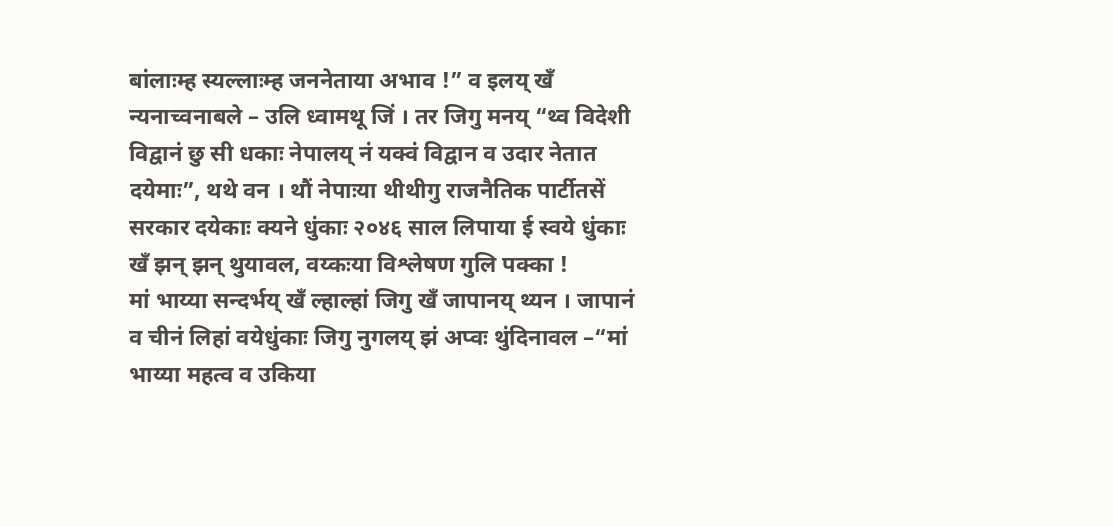बांलाःम्ह स्यल्लाःम्ह जननेताया अभाव !” व इलय् खँ न्यनाच्वनाबले – उलि ध्वामथू जिं । तर जिगु मनय् “थ्व विदेशी विद्वानं छु सी धकाः नेपालय् नं यक्वं विद्वान व उदार नेतात दयेमाः”, थथे वन । थौं नेपाःया थीथीगु राजनैतिक पार्टीतसें सरकार दयेकाः क्यने धुंकाः २०४६ साल लिपाया ई स्वये धुंकाः खँ झन् झन् थुयावल, वय्कःया विश्लेषण गुलि पक्का !
मां भाय्या सन्दर्भय् खँ ल्हाल्हां जिगु खँ जापानय् थ्यन । जापानं व चीनं लिहां वयेधुंकाः जिगु नुगलय् झं अप्वः थुंदिनावल –“मां भाय्या महत्व व उकिया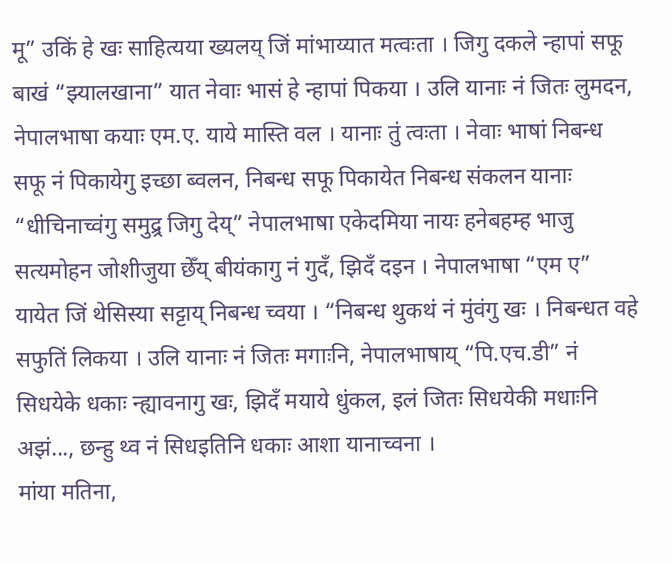मू” उकिं हे खः साहित्यया ख्यलय् जिं मांभाय्यात मत्वःता । जिगु दकले न्हापां सफू बाखं “झ्यालखाना” यात नेवाः भासं हे न्हापां पिकया । उलि यानाः नं जितः लुमदन, नेपालभाषा कयाः एम.ए. याये मास्ति वल । यानाः तुं त्वःता । नेवाः भाषां निबन्ध सफू नं पिकायेगु इच्छा ब्वलन, निबन्ध सफू पिकायेत निबन्ध संकलन यानाः “धीचिनाच्वंगु समुद्र्र जिगु देय्” नेपालभाषा एकेदमिया नायः हनेबहम्ह भाजु सत्यमोहन जोशीजुया छेँय् बीयंकागु नं गुदँ, झिदँ दइन । नेपालभाषा “एम ए” यायेत जिं थेसिस्या सट्टाय् निबन्ध च्वया । “निबन्ध थुकथं नं मुंवंगु खः । निबन्धत वहे सफुतिं लिकया । उलि यानाः नं जितः मगाःनि, नेपालभाषाय् “पि.एच.डी” नं सिधयेके धकाः न्ह्यावनागु खः, झिदँ मयाये धुंकल, इलं जितः सिधयेकी मधाःनि अझं..., छन्हु थ्व नं सिधइतिनि धकाः आशा यानाच्वना ।
मांया मतिना,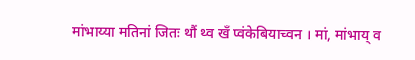मांभाय्या मतिनां जितः थौं थ्व खँ प्वंकेबियाच्वन । मां, मांभाय् व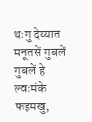थःगु देय्यात मनूतसें गुबलें गुबलें हे ल्वःमंके फइमखु,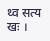थ्व सत्य खः ।